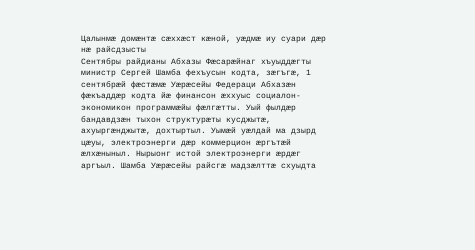Цалынмæ домæнтæ сæххæст кæной, уæдмæ иу суари дæр нæ райсдзысты
Сентябры райдианы Абхазы Фӕсарӕйнаг хъуыддӕгты министр Сергей Шамба фехъусын кодта, зӕгъгӕ, 1 сентябрӕй фӕстӕмӕ Уӕрӕсейы Федераци Абхазæн фӕкъаддӕр кодта йӕ финансон ӕххуыс социалон-экономикон программӕйы фӕлгӕтты. Уый фылдӕр бандавдзæн тыхон структурӕты кусджытæ, ахуыргӕнджытæ, дохтыртыл. Уымӕй уӕлдай ма дзырд цӕуы, электроэнерги дӕр коммерцион ӕргътӕй æлхæныныл. Нырыонг истой электроэнерги ӕрдӕг аргъыл. Шамба Уӕрӕсейы райсгӕ мадзӕлттӕ схуыдта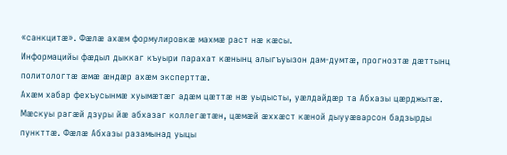«санкцитӕ». Фӕлӕ ахӕм формулировкӕ махмæ раст нæ кæсы.
Информацийы фӕдыл дыккаг къуыри парахат кӕнынц алыгъуызон дам-думтӕ, прогнозтӕ дӕттынц политологтӕ ӕмӕ ӕндӕр ахӕм эксперттӕ.
Ахӕм хабар фехъусынмӕ хуымӕтӕг адӕм цӕттӕ нӕ уыдысты, уӕлдайдӕр та Абхазы цӕрджытӕ. Мӕскуы рагӕй дзуры йӕ абхазаг коллегӕтӕн, цӕмӕй ӕххӕст кӕной дыууӕварсон бадзырды пункттӕ. Фӕлӕ Абхазы разамынад уыцы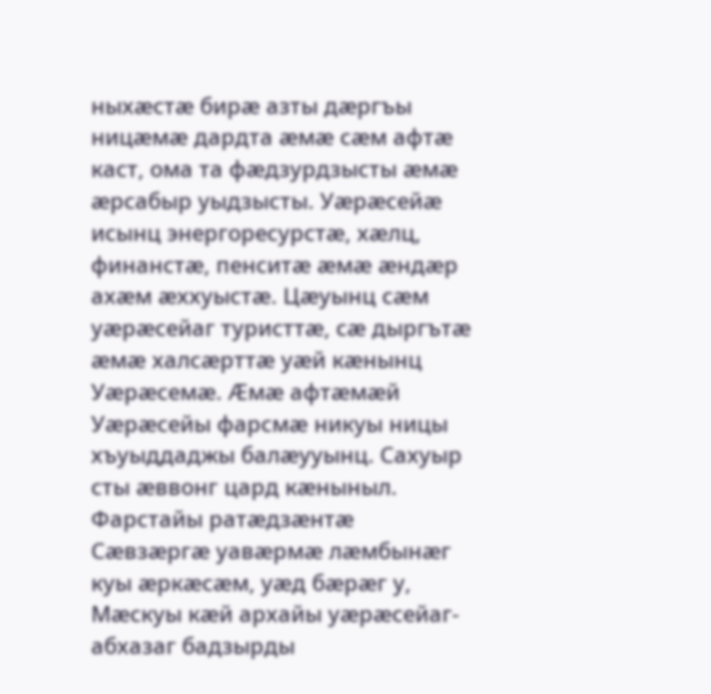ныхӕстӕ бирӕ азты дӕргъы ницӕмӕ дардта ӕмӕ сӕм афтӕ каст, ома та фӕдзурдзысты ӕмӕ ӕрсабыр уыдзысты. Уӕрӕсейӕ исынц энергоресурстӕ, хӕлц, финанстӕ, пенситӕ ӕмӕ ӕндӕр ахӕм ӕххуыстӕ. Цӕуынц сӕм уӕрӕсейаг туристтӕ, сӕ дыргътӕ ӕмӕ халсӕрттӕ уӕй кӕнынц Уӕрӕсемӕ. Ӕмӕ афтӕмӕй Уӕрӕсейы фарсмӕ никуы ницы хъуыддаджы балӕууынц. Сахуыр сты ӕввонг цард кӕныныл.
Фарстайы ратæдзæнтæ
Сæвзӕргӕ уавӕрмӕ лӕмбынӕг куы ӕркӕсӕм, уӕд бӕрӕг у, Мӕскуы кӕй архайы уӕрӕсейаг-абхазаг бадзырды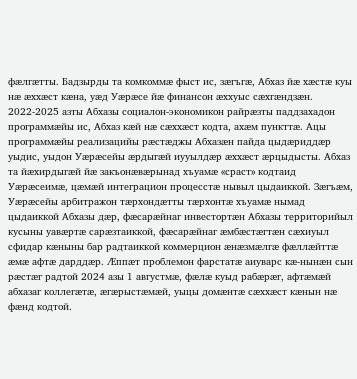фӕлгӕтты. Бадзырды та комкоммӕ фыст ис, зӕгъгӕ, Абхаз йӕ хӕстӕ куы нӕ ӕххӕст кӕна, уӕд Уӕрӕсе йӕ финансон ӕххуыс сӕхгӕндзæн.
2022-2025 азты Абхазы социалон-экономикон райрӕзты паддзахадон программӕйы ис, Абхаз кæй нæ сӕххӕст кодта, ахæм пункттæ. Ацы программӕйы реализацийы рӕстӕджы Абхазӕн пайда цыдæриддæр уыдис, уыдон Уæрæсейы æрдыгæй иууылдӕр ӕххӕст ӕрцыдысты. Абхаз та йӕхирдыгӕй йӕ закъонӕвӕрынад хъуамӕ «сраст» кодтаид Уӕрӕсеимӕ, цӕмӕй интеграцион процесстӕ нывыл цыдаиккой. Зӕгъӕм, Уӕрӕсейы арбитражон тӕрхондӕтты тӕрхонтӕ хъуамӕ нымад цыдаиккой Абхазы дӕр, фӕсарӕйнаг инвестортӕн Абхазы территорийыл кусыны уавӕртӕ сарӕзтаиккой, фӕсарӕйнаг ӕмбӕстӕгтӕн сӕхиуыл сфидар кӕныны бар радтаиккой коммерцион ӕнӕзмӕлгӕ фӕллӕйттӕ ӕмӕ афтӕ дарддӕр. Ӕппӕт проблемон фарстатӕ аиуварс кӕ-нынӕн сын рӕстӕг радтой 2024 азы 1 августмӕ, фӕлӕ куыд рабӕрӕг, афтӕмӕй абхазаг коллегӕтӕ, ӕгӕрыстӕмӕй, уыцы домӕнтӕ сӕххӕст кӕнын нæ фæнд кодтой.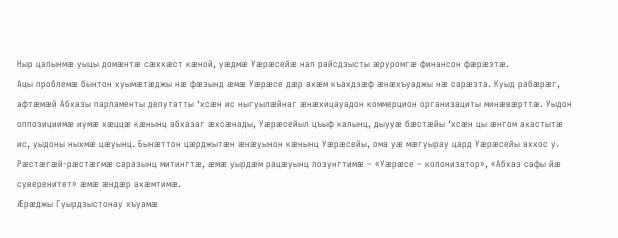Ныр цалынмӕ уыцы домӕнтӕ сӕххӕст кæной, уӕдмӕ Уӕрӕсейӕ нал райсдзысты ӕруромгӕ финансон фӕрӕзтӕ.
Ацы проблемӕ бынтон хуымӕтӕджы нӕ фӕзынд ӕмӕ Уӕрӕсе дӕр ахӕм къахдзӕф ӕнӕхъуаджы нӕ сарӕзта. Куыд рабӕрӕг, афтӕмӕй Абхазы парламенты депутатты ‘хсæн ис ныгуылӕйнаг ӕнӕхицауадон коммерцион организациты минӕвӕрттӕ. Уыдон оппозициимӕ иумӕ хӕццӕ кӕнынц абхазаг ӕхсӕнады, Уӕрӕсейыл цъыф калынц, дыууӕ бӕстӕйы ‘хсӕн цы ӕнгом ахастытӕ ис, уыдоны ныхмӕ цӕуынц. Бынӕттон цӕрджытӕн ӕнӕуынон кӕнынц Уӕрӕсейы, ома уӕ мӕгуырау цард Уӕрӕсейы аххос у. Рӕстӕгӕй-рӕстӕгмӕ саразынц митингтӕ, æмæ уырдæм рацӕуынц лозунгтимӕ – «Уӕрӕсе – колонизатор», «Абхаз сафы йӕ суверенитет» ӕмӕ ӕндӕр ахӕмтимӕ.
Ӕрӕджы Гуырдзыстонау хъуамӕ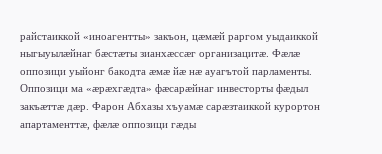райстаиккой «иноагентты» закъон, цӕмӕй раргом уыдаиккой ныгыуылӕйнаг бӕстӕты зианхӕссӕг организацитӕ. Фӕлӕ оппозици уыйонг бакодта ӕмӕ йӕ нӕ ауагътой парламенты. Оппозици ма «ӕрӕхгӕдта» фӕсарӕйнаг инвесторты фӕдыл закъӕттӕ дӕр. Фарон Абхазы хъуамӕ сарӕзтаиккой курортон апартаменттӕ, фӕлӕ оппозици гӕды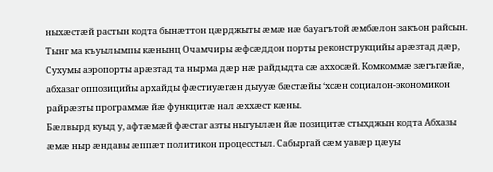ныхӕстӕй растын кодта бынӕттон цӕрджыты ӕмӕ нӕ бауагътой ӕмбӕлон закъон райсын. Тынг ма къуылымпы кӕнынц Очамчиры ӕфсӕддон порты реконструкцийы арӕзтад дӕр, Сухумы аэропорты арӕзтад та нырма дӕр нӕ райдыдта сӕ аххосӕй. Комкоммӕ зӕгъгӕйæ, абхазаг оппозицийы архайды фӕстиуӕгӕн дыууӕ бӕстӕйы ‘хсӕн социалон-экономикон райрӕзты программӕ йӕ функцитӕ нал ӕххӕст кӕны.
Бӕлвырд куыд у, афтӕмӕй фӕстаг азты ныгуылӕн йӕ позицитӕ стыхджын кодта Абхазы ӕмӕ ныр ӕндавы ӕппӕт политикон процесстыл. Сабыргай сӕм уавӕр цӕуы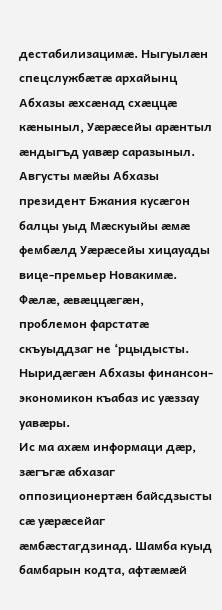дестабилизацимӕ. Ныгуылӕн спецслужбӕтӕ архайынц Абхазы ӕхсӕнад схӕццӕ кӕныныл, Уӕрӕсейы арӕнтыл ӕндыгъд уавӕр саразыныл. Августы мӕйы Абхазы президент Бжания кусӕгон балцы уыд Мӕскуыйы ӕмӕ фембӕлд Уӕрӕсейы хицауады вице-премьер Новакимӕ. Фӕлӕ, ӕвӕццӕгӕн, проблемон фарстатӕ скъуыддзаг не ‘рцыдысты. Ныридӕгӕн Абхазы финансон-экономикон къабаз ис уӕззау уавӕры.
Ис ма ахӕм информаци дæр, зӕгъгӕ абхазаг оппозиционертӕн байсдзысты сӕ уӕрӕсейаг ӕмбӕстагдзинад. Шамба куыд бамбарын кодта, афтӕмӕй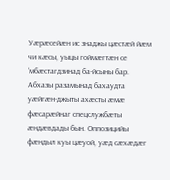Уӕрӕсейӕн ис знаджы цӕстӕй йæм чи кӕсы, уыцы гоймӕгтӕн се ‘мбӕстагдзинад ба-йсыны бар.
Абхазы разамынад бахаудта уӕйгӕн-джыты ахӕсты æмæ фӕсарӕйнаг спецслужбӕты ӕндӕвдады бын. Оппозицийы фӕндыл куы цӕуой, уӕд сӕхӕдӕг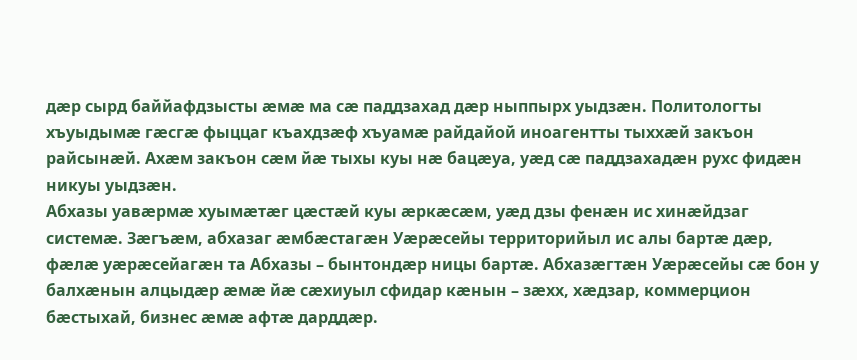дӕр сырд баййафдзысты ӕмӕ ма сӕ паддзахад дӕр ныппырх уыдзӕн. Политологты хъуыдымӕ гӕсгӕ фыццаг къахдзӕф хъуамӕ райдайой иноагентты тыххæй закъон райсынӕй. Ахӕм закъон сӕм йӕ тыхы куы нӕ бацӕуа, уӕд сӕ паддзахадӕн рухс фидӕн никуы уыдзӕн.
Абхазы уавӕрмӕ хуымӕтӕг цӕстӕй куы ӕркӕсӕм, уӕд дзы фенӕн ис хинӕйдзаг системӕ. Зӕгъӕм, абхазаг ӕмбӕстагӕн Уӕрӕсейы территорийыл ис алы бартӕ дӕр, фӕлӕ уӕрӕсейагӕн та Абхазы – бынтондӕр ницы бартӕ. Абхазӕгтӕн Уӕрӕсейы сӕ бон у балхӕнын алцыдӕр ӕмӕ йӕ сӕхиуыл сфидар кӕнын – зӕхх, хӕдзар, коммерцион бӕстыхай, бизнес ӕмӕ афтӕ дарддӕр.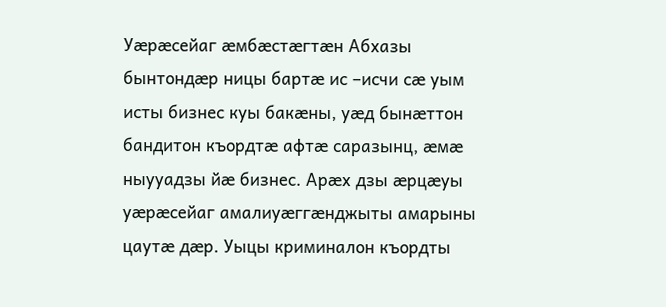Уӕрӕсейаг æмбӕстӕгтӕн Абхазы бынтондӕр ницы бартӕ ис –исчи сæ уым исты бизнес куы бакӕны, уӕд бынӕттон бандитон къордтӕ афтӕ саразынц, ӕмӕ ныууадзы йӕ бизнес. Арӕх дзы ӕрцӕуы уӕрӕсейаг амалиуӕггӕнджыты амарыны цаутӕ дӕр. Уыцы криминалон къордты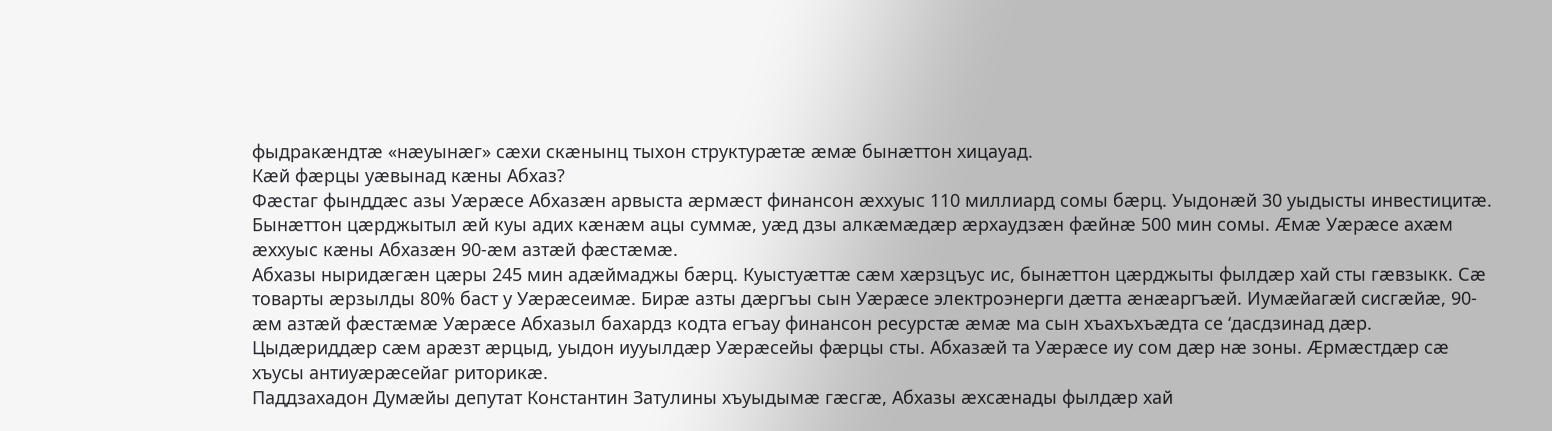фыдракӕндтæ «нæуынæг» сæхи скæнынц тыхон структурӕтӕ ӕмӕ бынӕттон хицауад.
Кæй фæрцы уæвынад кæны Абхаз?
Фӕстаг фынддӕс азы Уӕрӕсе Абхазӕн арвыста ӕрмӕст финансон ӕххуыс 110 миллиард сомы бӕрц. Уыдонӕй 30 уыдысты инвестицитӕ. Бынӕттон цӕрджытыл ӕй куы адих кӕнӕм ацы суммӕ, уӕд дзы алкӕмӕдӕр ӕрхаудзӕн фӕйнӕ 500 мин сомы. Ӕмӕ Уӕрӕсе ахӕм ӕххуыс кӕны Абхазӕн 90-ӕм азтӕй фӕстӕмӕ.
Абхазы ныридӕгӕн цӕры 245 мин адӕймаджы бӕрц. Куыстуӕттӕ сӕм хӕрзцъус ис, бынӕттон цӕрджыты фылдӕр хай сты гӕвзыкк. Сӕ товарты ӕрзылды 80% баст у Уӕрӕсеимӕ. Бирӕ азты дӕргъы сын Уӕрӕсе электроэнерги дӕтта ӕнӕаргъӕй. Иумæйагӕй сисгӕйӕ, 90-ӕм азтӕй фӕстӕмӕ Уӕрӕсе Абхазыл бахардз кодта егъау финансон ресурстӕ ӕмӕ ма сын хъахъхъӕдта се ‘дасдзинад дӕр. Цыдӕриддӕр сӕм арӕзт ӕрцыд, уыдон иууылдӕр Уӕрӕсейы фӕрцы сты. Абхазӕй та Уӕрӕсе иу сом дӕр нӕ зоны. Ӕрмӕстдӕр сӕ хъусы антиуӕрӕсейаг риторикӕ.
Паддзахадон Думæйы депутат Константин Затулины хъуыдымӕ гӕсгӕ, Абхазы ӕхсӕнады фылдӕр хай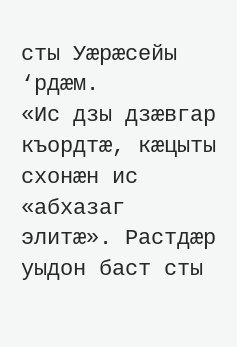сты Уӕрӕсейы ‘рдӕм.
«Ис дзы дзӕвгар къордтӕ, кӕцыты схонӕн ис «абхазаг элитӕ». Растдӕр уыдон баст сты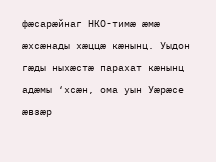фӕсарӕйнаг НКО-тимӕ ӕмӕ ӕхсӕнады хӕццӕ кӕнынц. Уыдон гӕды ныхӕстӕ парахат кӕнынц адӕмы ‘хсӕн, ома уын Уӕрӕсе ӕвзӕр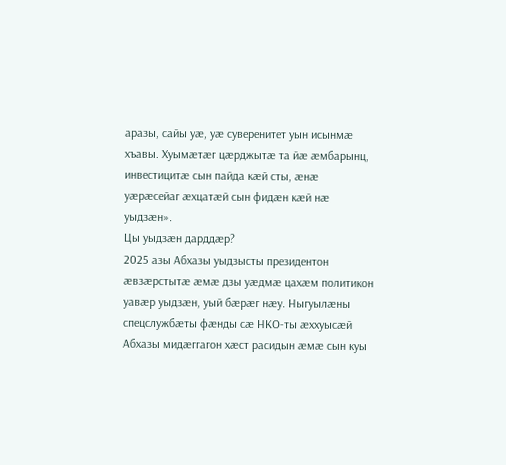аразы, сайы уӕ, уӕ суверенитет уын исынмӕ хъавы. Хуымӕтӕг цӕрджытӕ та йӕ ӕмбарынц, инвестицитӕ сын пайда кӕй сты, ӕнӕ уӕрӕсейаг ӕхцатӕй сын фидӕн кӕй нӕ уыдзӕн».
Цы уыдзæн дарддæр?
2025 азы Абхазы уыдзысты президентон ӕвзӕрстытӕ ӕмӕ дзы уæдмæ цахӕм политикон уавӕр уыдзӕн, уый бӕрӕг нӕу. Ныгуылӕны спецслужбӕты фӕнды сӕ НКО-ты ӕххуысӕй Абхазы мидӕггагон хӕст расидын ӕмӕ сын куы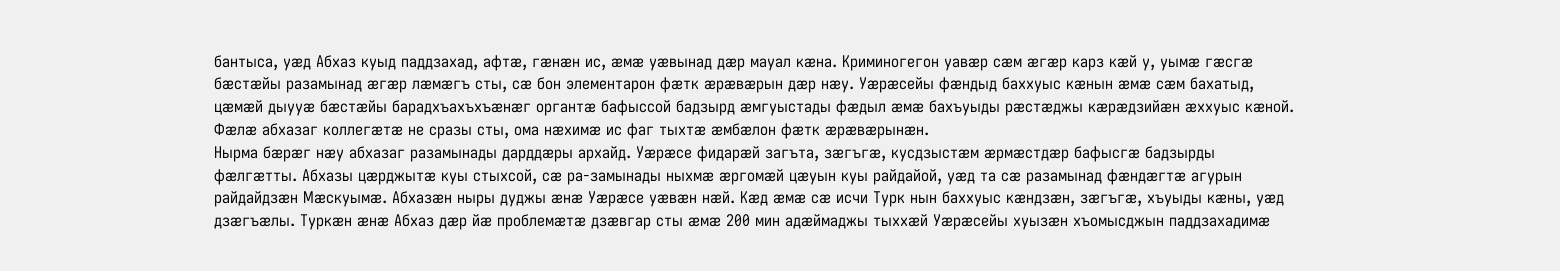бантыса, уӕд Абхаз куыд паддзахад, афтӕ, гӕнӕн ис, ӕмӕ уӕвынад дӕр мауал кӕна. Криминогегон уавӕр сӕм ӕгӕр карз кӕй у, уымӕ гӕсгӕ бӕстӕйы разамынад ӕгӕр лӕмӕгъ сты, сӕ бон элементарон фӕтк ӕрӕвӕрын дӕр нӕу. Уӕрӕсейы фӕндыд баххуыс кӕнын ӕмӕ сӕм бахатыд, цӕмӕй дыууӕ бӕстӕйы барадхъахъхъӕнӕг органтӕ бафыссой бадзырд ӕмгуыстады фӕдыл ӕмӕ бахъуыды рӕстӕджы кӕрӕдзийӕн ӕххуыс кӕной. Фӕлӕ абхазаг коллегӕтӕ не сразы сты, ома нӕхимӕ ис фаг тыхтӕ ӕмбӕлон фӕтк ӕрӕвӕрынӕн.
Нырма бӕрӕг нӕу абхазаг разамынады дарддӕры архайд. Уӕрӕсе фидарӕй загъта, зӕгъгӕ, кусдзыстӕм ӕрмӕстдӕр бафысгӕ бадзырды фӕлгӕтты. Абхазы цӕрджытӕ куы стыхсой, сӕ ра-замынады ныхмӕ ӕргомӕй цӕуын куы райдайой, уӕд та сӕ разамынад фӕндӕгтӕ агурын райдайдзæн Мӕскуымӕ. Абхазӕн ныры дуджы ӕнӕ Уӕрӕсе уӕвӕн нӕй. Кӕд ӕмӕ сæ исчи Турк нын баххуыс кӕндзӕн, зæгъгæ, хъуыды кæны, уæд дзæгъæлы. Туркӕн ӕнӕ Абхаз дӕр йӕ проблемӕтӕ дзӕвгар сты ӕмӕ 200 мин адӕймаджы тыххӕй Уӕрӕсейы хуызӕн хъомысджын паддзахадимӕ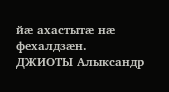йӕ ахастытӕ нӕ фехалдзӕн.
ДЖИОТЫ Алыксандр